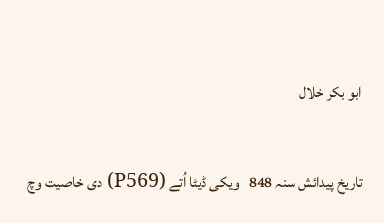ابو بکر خلال


تاریخ پیدائش سنہ 848   ویکی ڈیٹا اُتے (P569) دی خاصیت وچ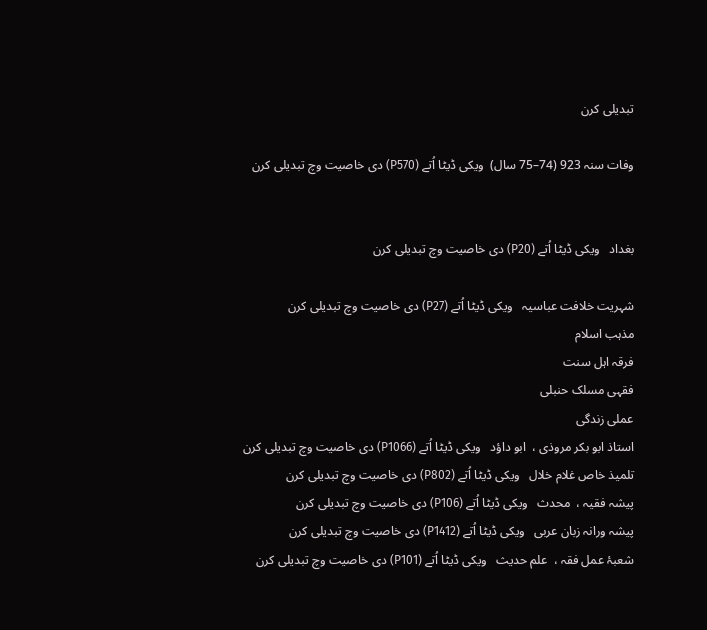تبدیلی کرن

وفات سنہ 923 (74–75 سال)  ویکی ڈیٹا اُتے (P570) دی خاصیت وچ تبدیلی کرن


بغداد   ویکی ڈیٹا اُتے (P20) دی خاصیت وچ تبدیلی کرن

شہریت خلافت عباسیہ   ویکی ڈیٹا اُتے (P27) دی خاصیت وچ تبدیلی کرن
مذہب اسلام
فرقہ اہل سنت
فقہی مسلک حنبلی
عملی زندگی
استاذ ابو بکر مروذی ،  ابو داؤد   ویکی ڈیٹا اُتے (P1066) دی خاصیت وچ تبدیلی کرن
تلمیذ خاص غلام خلال   ویکی ڈیٹا اُتے (P802) دی خاصیت وچ تبدیلی کرن
پیشہ فقیہ ،  محدث   ویکی ڈیٹا اُتے (P106) دی خاصیت وچ تبدیلی کرن
پیشہ ورانہ زبان عربی   ویکی ڈیٹا اُتے (P1412) دی خاصیت وچ تبدیلی کرن
شعبۂ عمل فقہ ،  علم حدیث   ویکی ڈیٹا اُتے (P101) دی خاصیت وچ تبدیلی کرن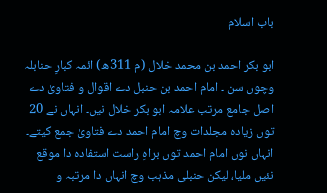باب اسلام

ابو بکر احمد بن محمد خلال (م 311ھ) ائمہ کبارِ حنابلہ وچوں سن ۔ امام احمد بن حنبل دے اقوال و فتاویٰ دے اصل جامع مرتب علامہ ابو بکر خلال نيں۔ انہاں نے 20 توں زیادہ مجلدات وچ امام احمد دے فتاویٰ جمع کیتے۔ انہاں نوں امام احمد توں براہِ راست استفادہ دا موقع نئيں ملیا، لیکن حنبلی مذہب وچ انہاں دا مرتبہ و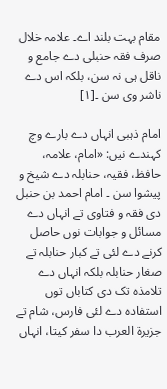مقام بہت بلند اے۔ علامہ خلال صرف فقہ حنبلی دے جامع و ناقل ہی نہ سن، بلکہ اس دے ناشر وی سن ۔[۱]

امام ذہبی انہاں دے بارے وچ کہندے نيں: «امام، علامہ، حافظ، فقیہ، حنابلہ دے شیخ و پیشوا سن ۔ امام احمد بن حنبل دی فقہ و فتاوی تے انہاں دے مسائل و جوابات نوں حاصل کرنے دے لئی تے کبار حنابلہ تے صغار حنابلہ بلکہ انہاں دے تلامذہ تک دی کتاباں توں استفادہ دے لئی فارس، شام تے جزیرۃ العرب دا سفر کیتا، انہاں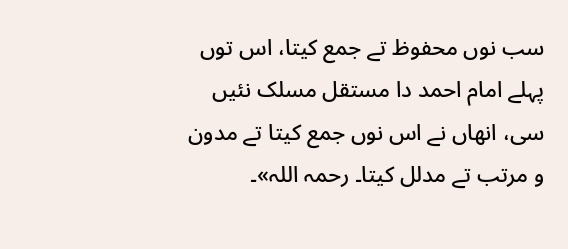سب نوں محفوظ تے جمع کیتا، اس توں پہلے امام احمد دا مستقل مسلک نئيں سی، انھاں نے اس نوں جمع کیتا تے مدون و مرتب تے مدلل کیتا۔ رحمہ اللہ»۔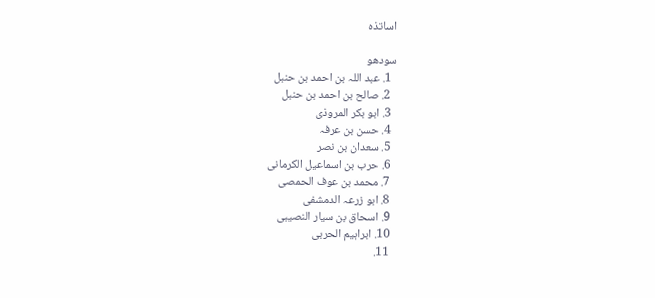اساتذہ

سودھو
  1. عبد اللہ بن احمد بن حنبل
  2. صالح بن احمد بن حنبل
  3. ابو بکر المروذی
  4. حسن بن عرفہ
  5. سعدان بن نصر
  6. حرب بن اسماعیل الکرمانی
  7. محمد بن عوف الحمصی
  8. ابو زرعہ الدمشفی
  9. اسحاق بن سیار النصیبی
  10. ابراہیم الحربی
  11.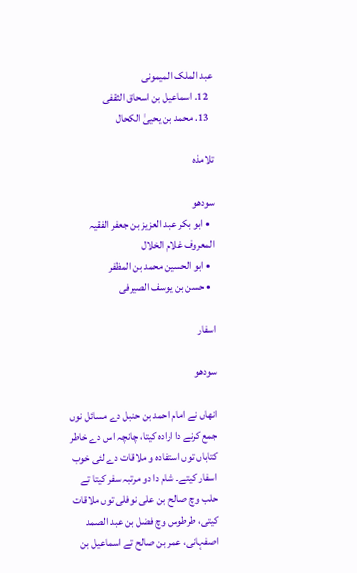عبد الملک المیمونی
  12. اسماعیل بن اسحاق الثقفی
  13. محمد بن یحیىٰ الکحال

تلامذہ

سودھو
  • ابو بکر عبد العزیز بن جعفر الفقیہ المعروف غلام الخلال
  • ابو الحسین محمد بن المظفر
  • حسن بن یوسف الصیرفی

اسفار

سودھو

انھاں نے امام احمد بن حنبل دے مسائل نوں جمع کرنے دا ارادہ کیتا، چانچہ اس دے خاطر کتاباں توں استفادہ و ملاقات دے لئی خوب اسفار کیتے۔ شام دا دو مرتبہ سفر کیتا تے حلب وچ صالح بن علی نوفلی توں ملاقات کیتی، طرطوس وچ فضل بن عبد الصمد اصفہانی، عمر بن صالح تے اسماعیل بن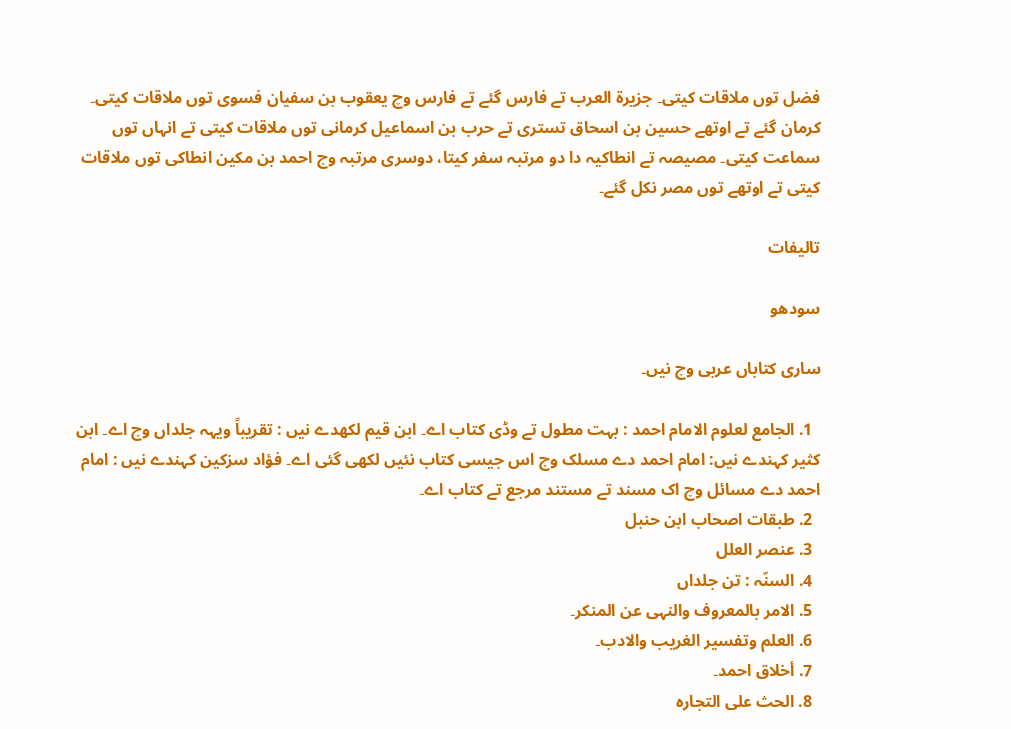فضل توں ملاقات کيتی۔ جزیرۃ العرب تے فارس گئے تے فارس وچ یعقوب بن سفیان فسوی توں ملاقات کيتی۔ کرمان گئے تے اوتھے حسین بن اسحاق تستری تے حرب بن اسماعیل کرمانی توں ملاقات کیتی تے انہاں توں سماعت کيتی۔ مصیصہ تے انطاکیہ دا دو مرتبہ سفر کیتا، دوسری مرتبہ وچ احمد بن مکین انطاکی توں ملاقات کیتی تے اوتھے توں مصر نکل گئے۔

تالیفات

سودھو

ساری کتاباں عربی وچ نيں۔

  1. الجامع لعلوم الامام احمد : بہت مطول تے وڈی کتاب اے۔ ابن قیم لکھدے نيں : تقریباً ویہہ جلداں وچ اے۔ ابن کثیر کہندے نيں: امام احمد دے مسلک وچ اس جیسی کتاب نئيں لکھی گئی اے۔ فؤاد سزکین کہندے نيں : امام احمد دے مسائل وچ اک مسند تے مستند مرجع تے کتاب اے۔
  2. طبقات اصحاب ابن حنبل
  3. عنصر العلل
  4. السنّہ : تن جلداں
  5. الامر بالمعروف والنہی عن المنکر۔
  6. العلم وتفسیر الغریب والادب۔
  7. أخلاق احمد۔
  8. الحث على التجارہ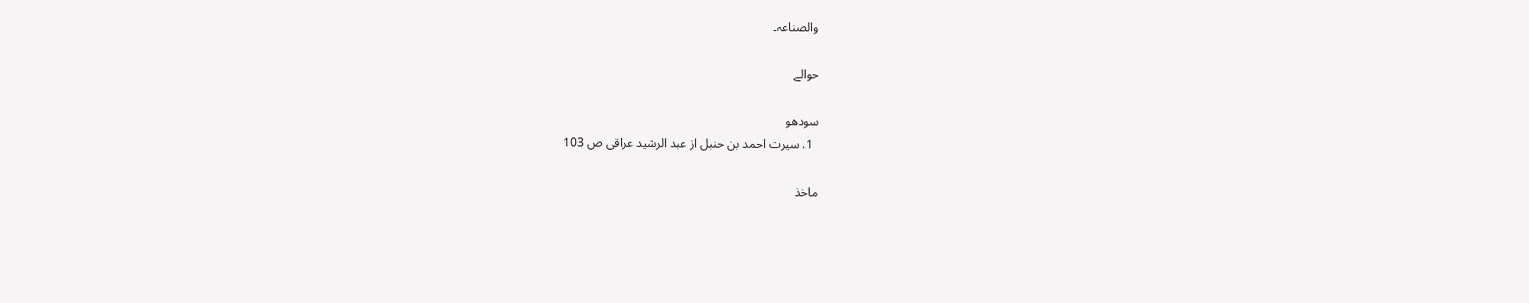والصناعہ۔

حوالے

سودھو
  1. سیرت احمد بن حنبل از عبد الرشید عراقی ص 103

ماخذ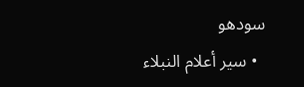سودھو
  • سير أعلام النبلاء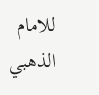للامام الذهبي